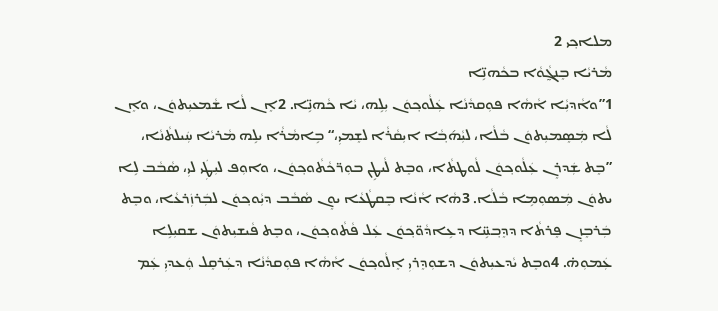ܡܠܐܟ݂ܝ 2
ܡܵܪܝܵܐ ܒܸܢܓ̰ܵܘܵܐ ܒܟܵܗܢܹ̈ܐ
1”ܘܐܵܕܝܼܵܐ ܐܵܗܵܐ ܦܘܼܩܕܵܢܵܐ ܥܲܠܵܘܟ݂ܘܿܢ ܝܼܠܹܗ، ܝܵܐ ܟܵܗܢܹ̈ܐ. 2ܐܸܢ ܠܵܐ ܫܵܡܥܝܼܬܘܿܢ، ܘܐܸܢ ܠܵܐ ܡܲܣܸܡܝܼܬܘܿܢ ܒܵܠܵܐ، ܠܝܼܵܗ݇ܒ݂ܵܐ ܐܝܼܩܵܪܵܐ ܠܫܸܡܝܼ،“ ܒܹܐܡܵܪܵܐ ܝܠܹܗ ܡܵܪܝܵܐ ܚܲܝܠܬܵܢܵܐ، ”ܒܸܬ ܫܲܕܪܸܢ ܥܲܠܵܘܟ݂ܘܿܢ ܠܵܘܛܬܵܐ، ܘܒܸܬ ܠܵܝܛܹܢ ܒܘܼܪ̈ܟܵܬܵܘܟ݂ܘܿܢ، ܘܐܘܼܦ ܠܝܼܛܲܝ ܠܝܼ، ܣܵܒܵܒ ܠܹܐ ܝܬܘܿܢ ܡܲܣܘܼܡܹܐ ܒܵܠܵܐ. 3ܗܵܐ ܐܵܢܵܐ ܒܸܩܛܵܥܵܐ ܝܘܸܢ ܣܵܒܵܒ ܕܝܼܵܘܟ݂ܘܿܢ ܠܒܲܪܙܲܪܥܵܐ، ܘܒܸܬ ܒܲܪܒܸܙܸܢ ܦܸܪܬܵܐ ܕܕܸܒ݂ܚܹ̈ܐ ܕܥܹܐܕܵܘ̈ܟ݂ܘܿܢ ܥܲܠ ܦܵܬܵܘܟ݂ܘܿܢ، ܘܒܸܬ ܦܵܝܫܝܼܬܘܿܢ ܫܩܝܼܠܹܐ ܥܲܡܘܼܗ̇. 4ܘܒܸܬ ܝܵܕܥܝܼܬܘܿܢ ܕܫܘܼܕܸܪܝܼ ܐܸܠܵܘܟ݂ܘܿܢ ܐܵܗܵܐ ܦܘܼܩܕܵܢܵܐ ܕܥܲܪܩܸܠ ܘܲܥܕܝܼ ܥܲܡ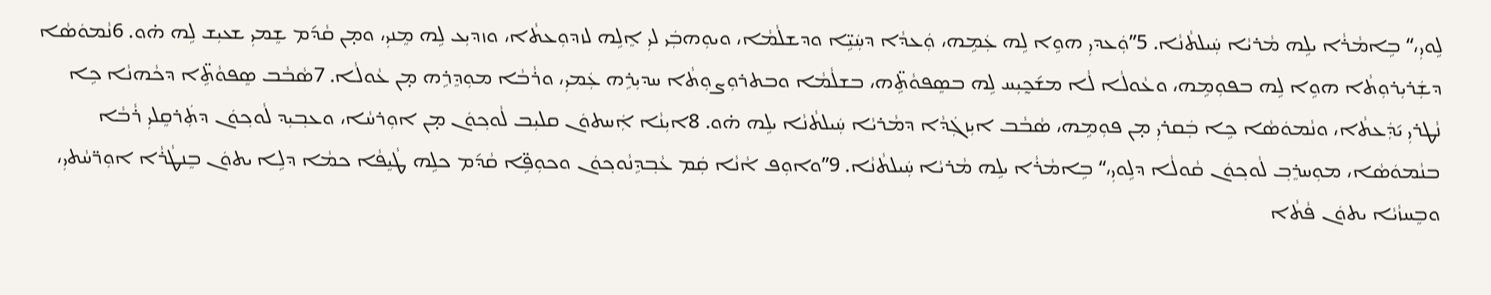ܠܹܘܝܼ،“ ܒܹܐܡܵܪܵܐ ܝܠܹܗ ܡܵܪܝܵܐ ܚܲܝܠܬܵܢܵܐ. 5”ܘܲܥܕܝܼ ܗܘܹܐ ܠܹܗ ܥܲܡܹܗ، ܘܲܥܕܵܐ ܕܚܲܝܹ̈ܐ ܘܕܫܠܵܡܵܐ، ܘܝܘܼܗܒܲܝ ܠܝܼ ܐܸܠܹܗ ܠܙܕܘܼܥܬܵܐ، ܘܙܕܝܼܥ ܠܹܗ ܡܸܢܝܼ، ܘܡ̣ܢ ܩܵܕ݇ܡ ܫܸܡܝܼ ܫܥܝܼܫ ܠܹܗ ܗ̇ܘ. 6ܢܵܡܘܿܣܵܐ ܕܫܲܪܝܼܪܘܼܬܵܐ ܗܘܹܐ ܠܹܗ ܒܦܘܼܡܹܗ، ܘܥܵܘܠܵܐ ܠܵܐ ܡܫ݇ܟ̰ܝܼܚ ܠܹܗ ܒܣܸܦܘܵܬܹ̈ܗ، ܒܫܠܵܡܵܐ ܘܒܬܪܘܼܨܘܼܬܵܐ ܚܕܝܼܪܹܗ ܥܲܡܝܼ، ܘܪܵܒܵܐ ܡܘܼܕܸܪܹܗ ܡ̣ܢ ܥܵܘܠܵܐ. 7ܣܵܒܵܒ ܣܸܦܘܵܬܹ̈ܐ ܕܟܵܗܢܵܐ ܟܹܐ ܢܵܛܪܝܼ ܝ݇ܕܲܥܬܵܐ، ܘܢܵܡܘܿܣܵܐ ܟܹܐ ܒܲܩܪܝܼ ܡ̣ܢ ܦܘܼܡܹܗ، ܣܵܒܵܒ ܐܝܼܙܓܲܕܵܐ ܕܡܵܪܝܵܐ ܚܲܝܠܬܵܢܵܐ ܝܠܹܗ ܗ̇ܘ. 8ܐܝܼܢܵܐ ܐܲܚܬܘܿܢ ܩܠܝܼܒ ܠܵܘܟ݂ܘܿܢ ܡ̣ܢ ܐܘܼܪܚܵܐ، ܘܥܒ݂ܝܼܕ ܠܵܘܟ݂ܘܿܢ ܕܬܲܪܩܸܠܝܼ ܪܵܒܵܐ ܒܢܵܡܘܿܣܵܐ، ܡܘܼܚܪܸܒ݂ ܠܵܘܟ݂ܘܿܢ ܩܵܘܠܵܐ ܕܠܹܘܝܼ،“ ܒܹܐܡܵܪܵܐ ܝܠܹܗ ܡܵܪܝܵܐ ܚܲܝܠܬܵܢܵܐ. 9”ܘܐܘܼܦ ܐܵܢܵܐ ܩܲܡ ܥܵܒ݂ܕܹܢܵܘܟ݂ܘܿܢ ܘܟܘܼܦܹ̈ܐ ܩܵܕ݇ܡ ܟܠܹܗ ܛܵܝܸܦܵܐ ܟܡܵܐ ܕܠܹܐ ܝܬܘܿܢ ܒܸܢܛܵܪܵܐ ܐܘܼܪ̈ܚܵܬܝܼ، ܘܒܸܚܙܵܝܵܐ ܝܬܘܿܢ ܦܵܬܵܐ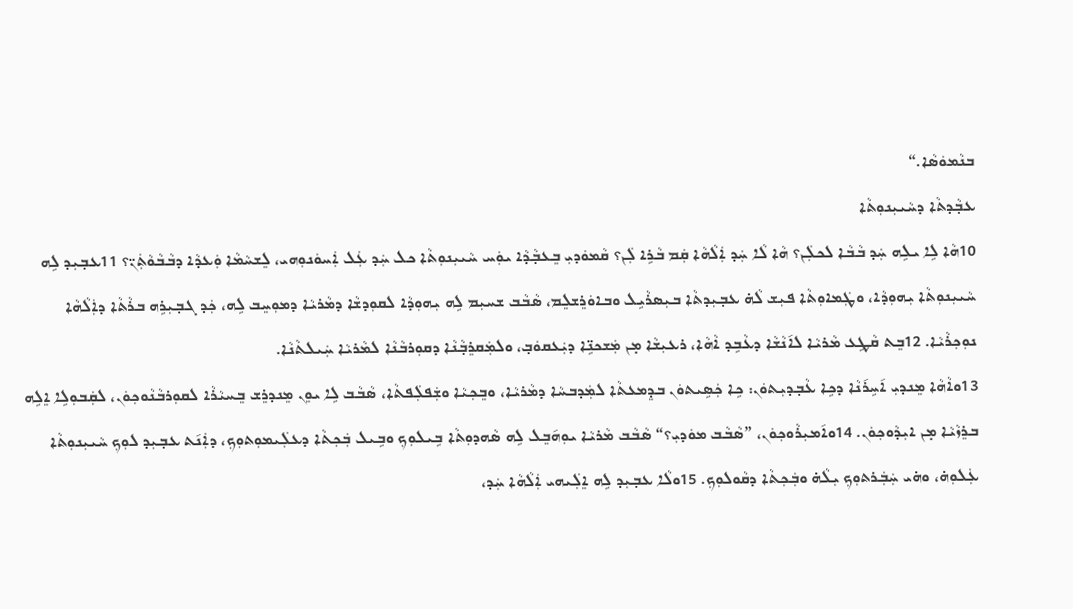ܒܢܵܡܘܿܣܵܐ.“
ܥܒ݂ܵܕܬܵܐ ܕܚܵܝܝܼܢܘܼܬܵܐ
10ܗܵܐ ܠܹܐ ܝܠܹܗ ܚܲܕ ܒܵܒܵܐ ܠܟܠܲܢ؟ ܗܵܐ ܠܵܐ ܚܲܕ ܐܲܠܵܗܵܐ ܩܲܡ ܒܵܪܹܐ ܠܲܢ؟ ܩܵܡܘܿܕܝܼ ܒܸܥܒ݂ܵܕܵܐ ܝܘܲܚ ܚܵܝܝܼܢܘܼܬܵܐ ܟܠ ܚܲܕ ܥܲܠ ܐܲܚܘܿܢܘܼܗܝ، ܠܸܫܚܵܡܵܐ ܘܲܥܕܵܐ ܕܒܵܒܵܘܵܬܲܢ̈؟ 11ܥܒ݂ܝܼܕ ܠܹܗ ܚܵܝܝܼܢܘܼܬܵܐ ܝܼܗܘܼܕܵܐ، ܘܛܲܡܐܘܼܬܵܐ ܦܝܼܫ ܠܵܗ̇ ܥܒ݂ܝܼܕܬܵܐ ܒܝܼܣܪܵܝܹܠ ܘܒܐܘܿܪܸܫܠܸܡ، ܣܵܒܵܒ ܫܚܝܼܡ ܠܹܗ ܝܼܗܘܼܕܵܐ ܠܩܘܼܕܫܵܐ ܕܡܵܪܝܵܐ ܕܡܘܼܚܸܒ ܠܹܗ، ܟܲܕ ܓܒ݂ܝܼܪܹܗ ܒܪܵܬܵܐ ܕܐܲܠܵܗܵܐ ܢܘܼܟ݂ܪܵܝܵܐ. 12ܒܸܬ ܩܵܛܹܥ ܡܵܪܝܵܐ ܠܐ݇ܢܵܫܵܐ ܕܥܵܒܹܕ ܐܵܗܵܐ، ܪܥܝܼܫܵܐ ܡ̣ܢ ܡܲܫܟܢܹ̈ܐ ܕܝܲܥܩܘܿܒ݂، ܘܠܡܲܩܪܸܒ݂ܵܢܵܐ ܕܩܘܼܪܒܵܢܵܐ ܠܡܵܪܝܵܐ ܚܲܝܠܬܵܢܵܐ.
13ܘܐܵܗܵܐ ܡܸܢܕܝܼ ܐ݇ܚܹܪ݇ܢܵܐ ܕܟܹܐ ܥܵܒ݂ܕܝܼܬܘܿܢ: ܟܹܐ ܟܲܣܹܝܬܘܿܢ ܒܕܸܡܥܬܵܐ ܠܡܲܕܒܚܵܐ ܕܡܵܪܝܵܐ، ܘܒܸܟ݂ܝܵܐ ܘܫܲܦܠܲܦܬܵܐ، ܣܵܒܵܒ ܠܹܐ ܝܘܸܢ ܡܸܢܕܪܸܫ ܒܸܚܝܵܪܵܐ ܠܩܘܼܪܒܵܢܵܘܟ݂ܘܿܢ، ܠܩܲܒܘܼܠܹܐ ܐܸܠܹܗ ܒܪܸܙܵܝܵܐ ܡ̣ܢ ܐܝܼܕܵܘܟ݂ܘܿܢ. 14ܘܐ݇ܡܝܼܪܵܘܟ݂ܘܿܢ، ”ܣܵܒܵܒ ܡܘܿܕܝܼ؟“ ܣܵܒܵܒ ܡܵܪܝܵܐ ܝܘܼܗ݇ܒܸܠ ܠܹܗ ܣܵܗܕܘܼܬܵܐ ܒܹܝܠܘܼܟ݂ ܘܒܹܝܠ ܒܲܟ݂ܬܵܐ ܕܥܠܲܝܡܘܼܬܘܼܟ݂، ܕܐܲܢ݇ܬ ܥܒ݂ܝܼܕ ܠܘܼܟ݂ ܚܵܝܝܼܢܘܼܬܵܐ ܥܲܠܘܼܗ̇، ܘܗ̇ܝ ܚܲܒܲܪܬܘܼܟ݂ ܝܼܠܵܗ̇ ܘܒܲܟ݂ܬܵܐ ܕܩܵܘܠܘܼܟ݂. 15ܘܠܵܐ ܥܒ݂ܝܼܕ ܠܹܗ ܐܸܠܲܝܗܝ ܐܲܠܵܗܵܐ ܚܲܕ،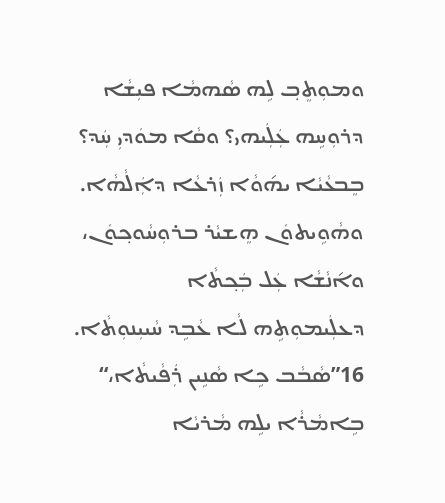ܘܡܘܼܬܸܒ݂ ܠܹܗ ܣܵܗܡܵܐ ܦܝܼܫܵܐ ܕܪܘܼܚܹܗ ܥܲܠܲܝܗܝ؟ ܘܩܵܐ ܡܘܿܕܝܼ ܚܲܕ؟ ܒܸܒܥܵܝܵܐ ܝܗ݇ܘܵܐ ܙܲܪܥܵܐ ܕܐܲܠܵܗܵܐ. ܘܗܵܘܹܝܬܘܿܢ ܗܸܫܝܵܪ ܒܪܘܼܚܵܘܟ݂ܘܿܢ، ܘܐ݇ܢܵܫܵܐ ܥܲܠ ܒܲܟ݂ܬܵܐ ܕܥܠܲܝܡܘܼܬܹܗ ܠܵܐ ܥܵܒܹܕ ܚܵܝܝܼܢܘܼܬܵܐ. 16”ܣܵܒܵܒ ܟܹܐ ܣܵܢܹܝܢ ܪܲܦܵܝܬܵܐ،“ ܒܹܐܡܵܪܵܐ ܝܠܹܗ ܡܵܪܝܵܐ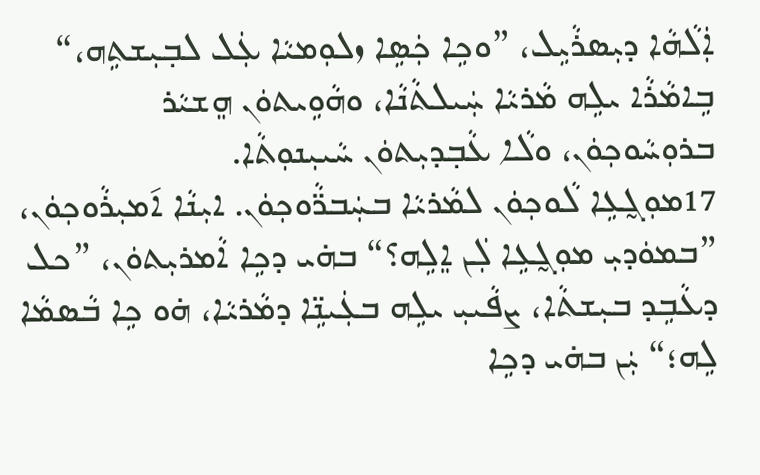ܐܲܠܵܗܵܐ ܕܝܼܣܪܵܝܹܠ، ”ܘܟܹܐ ܟܲܣܹܐ ܙܠܘܼܡܝܵܐ ܥܲܠ ܠܒ݂ܝܼܫܬܹܗ،“ ܒܹܐܡܵܪܵܐ ܝܠܹܗ ܡܵܪܝܵܐ ܚܲܝܠܬܵܢܵܐ، ܘܗܵܘܹܝܬܘܿܢ ܗܸܫܝܵܪ ܒܪܘܼܚܵܘܟ݂ܘܿܢ، ܘܠܵܐ ܥܵܒ݂ܕܝܼܬܘܿܢ ܚܵܝܝܼܢܘܼܬܵܐ.
17ܡܘܼܓ̰ܥܹܐ ܠܵܘܟ݂ܘܿܢ ܠܡܵܪܝܵܐ ܒܚܲܒܪ̈ܵܘܟ݂ܘܿܢ. ܐܝܼܢܵܐ ܐ݇ܡܝܼܪܵܘܟ݂ܘܿܢ، ”ܒܡܘܿܕܝܼ ܡܘܼܓ̰ܥܹܐ ܠܲܢ ܐܸܠܹܗ؟“ ܒܗ̇ܝ ܕܟܹܐ ܐܵܡܪܝܼܬܘܿܢ، ”ܟܠ ܕܥܵܒܹܕ ܒܝܼܫܬܵܐ، ܨܦܵܝܝܼ ܝܠܹܗ ܒܥܲܝܢܹ̈ܐ ܕܡܵܪܝܵܐ، ܗ̇ܘ ܟܹܐ ܒܵܣܡܵܐ ܠܹܗ؛“ ܝܲܢ ܒܗ̇ܝ ܕܟܹܐ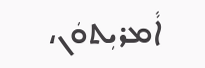ܐܵܡܪܝܼܬܘܿܢ،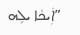”ܐܲܝܟܵܐ ܝܠܹܗ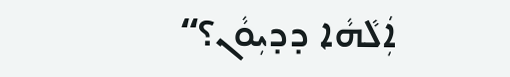ܐܲܠܵܗܵܐ ܕܕܝܼܘܵܢ؟“